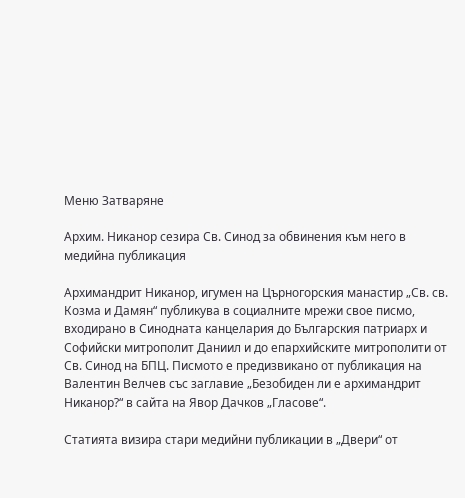Меню Затваряне

Архим. Никанор сезира Св. Синод за обвинения към него в медийна публикация

Архимандрит Никанор, игумен на Църногорския манастир „Св. св. Козма и Дамян“ публикува в социалните мрежи свое писмо, входирано в Синодната канцелария до Българския патриарх и Софийски митрополит Даниил и до епархийските митрополити от Св. Синод на БПЦ. Писмото е предизвикано от публикация на Валентин Велчев със заглавие „Безобиден ли е архимандрит Никанор?“ в сайта на Явор Дачков „Гласове“.

Статията визира стари медийни публикации в „Двери“ от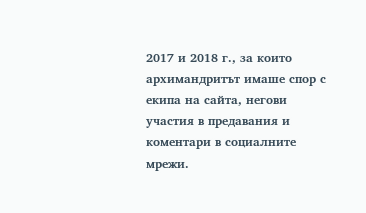2017 и 2018 г., за които архимандритът имаше спор с екипа на сайта, негови участия в предавания и коментари в социалните мрежи.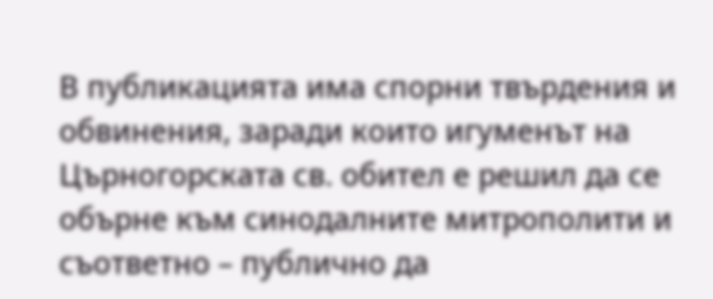В публикацията има спорни твърдения и обвинения, заради които игуменът на Църногорската св. обител е решил да се обърне към синодалните митрополити и съответно – публично да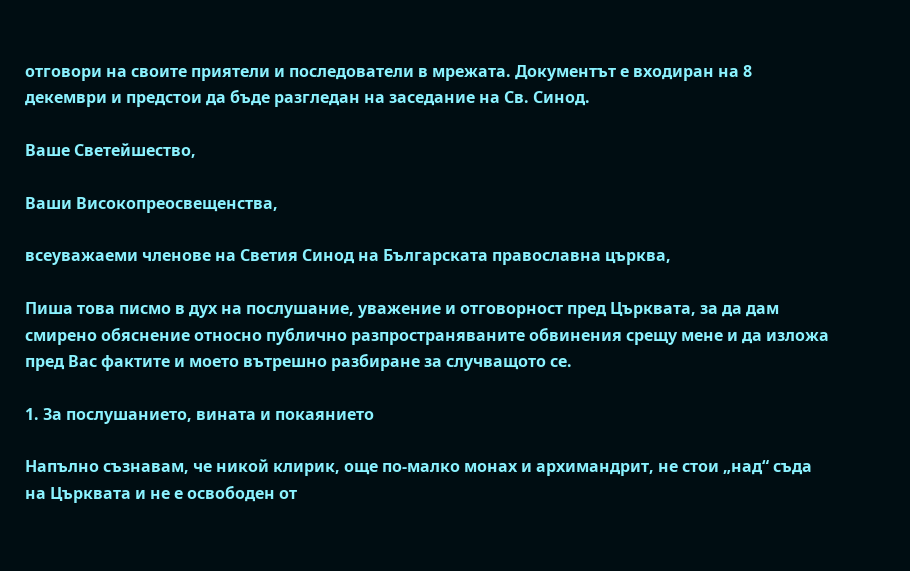отговори на своите приятели и последователи в мрежата. Документът е входиран на 8 декември и предстои да бъде разгледан на заседание на Св. Синод.

Ваше Светейшество,

Ваши Високопреосвещенства,

всеуважаеми членове на Светия Синод на Българската православна църква,

Пиша това писмо в дух на послушание, уважение и отговорност пред Църквата, за да дам смирено обяснение относно публично разпространяваните обвинения срещу мене и да изложа пред Вас фактите и моето вътрешно разбиране за случващото се.

1. За послушанието, вината и покаянието

Напълно съзнавам, че никой клирик, още по‑малко монах и архимандрит, не стои „над“ съда на Църквата и не е освободен от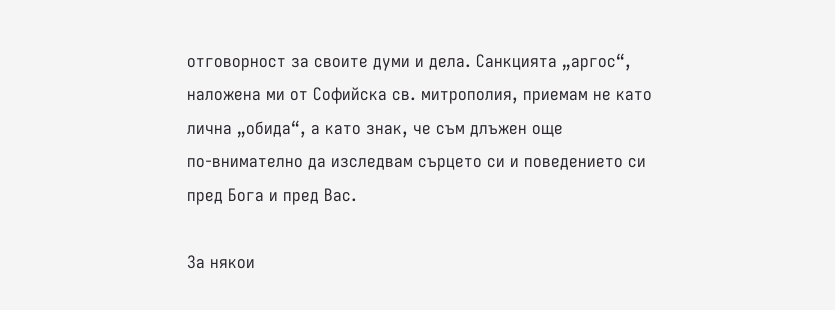отговорност за своите думи и дела. Санкцията „аргос“, наложена ми от Софийска св. митрополия, приемам не като лична „обида“, а като знак, че съм длъжен още по‑внимателно да изследвам сърцето си и поведението си пред Бога и пред Вас.

За някои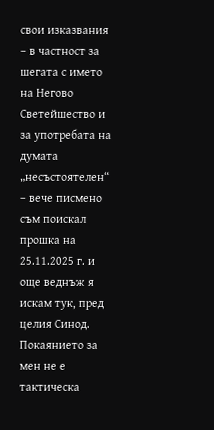свои изказвания – в частност за шегата с името на Негово Светейшество и за употребата на думата „несъстоятелен“ – вече писмено съм поискал прошка на 25.11.2025 г. и още веднъж я искам тук, пред целия Синод. Покаянието за мен не е тактическа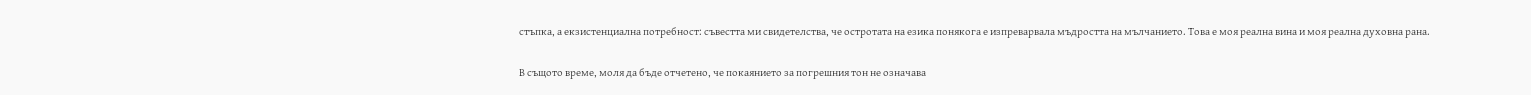стъпка, а екзистенциална потребност: съвестта ми свидетелства, че остротата на езика понякога е изпреварвала мъдростта на мълчанието. Това е моя реална вина и моя реална духовна рана.

В същото време, моля да бъде отчетено, че покаянието за погрешния тон не означава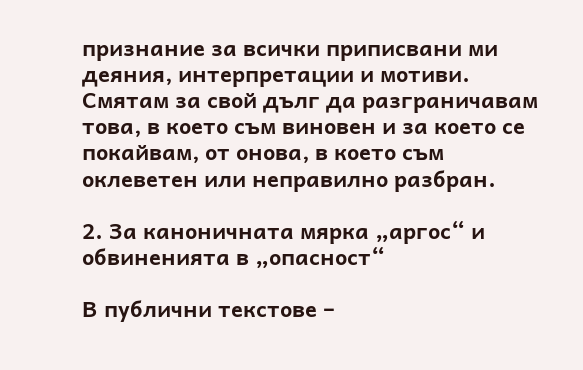признание за всички приписвани ми деяния, интерпретации и мотиви. Смятам за свой дълг да разграничавам това, в което съм виновен и за което се покайвам, от онова, в което съм оклеветен или неправилно разбран.

2. За каноничната мярка „аргос“ и обвиненията в „опасност“

В публични текстове –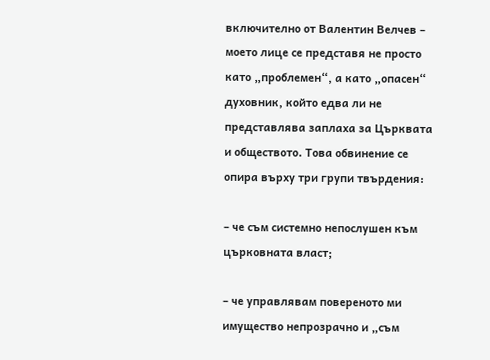включително от Валентин Велчев – моето лице се представя не просто като „проблемен“, а като „опасен“ духовник, който едва ли не представлява заплаха за Църквата и обществото. Това обвинение се опира върху три групи твърдения:

– че съм системно непослушен към църковната власт;

– че управлявам повереното ми имущество непрозрачно и „съм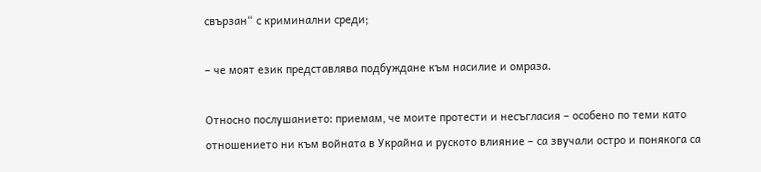свързан“ с криминални среди;

– че моят език представлява подбуждане към насилие и омраза.

Относно послушанието: приемам, че моите протести и несъгласия – особено по теми като отношението ни към войната в Украйна и руското влияние – са звучали остро и понякога са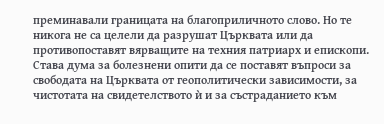преминавали границата на благоприличното слово. Но те никога не са целели да разрушат Църквата или да противопоставят вярващите на техния патриарх и епископи. Става дума за болезнени опити да се поставят въпроси за свободата на Църквата от геополитически зависимости, за чистотата на свидетелството ѝ и за състраданието към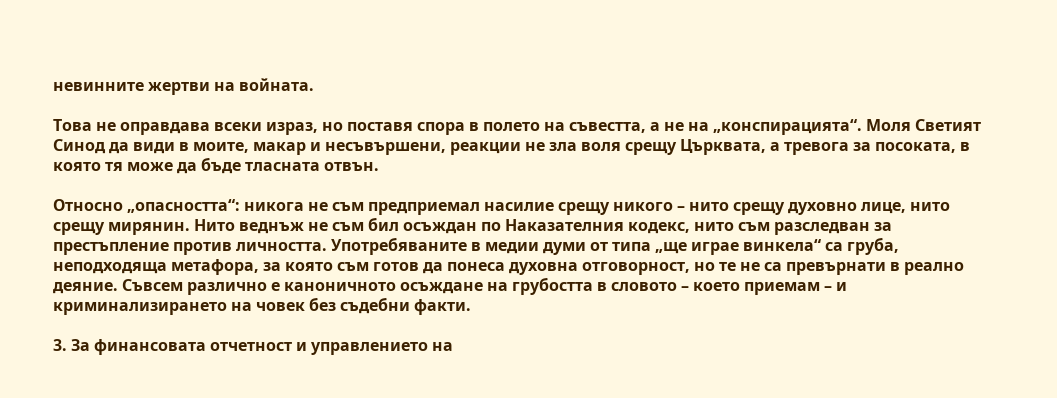невинните жертви на войната.

Това не оправдава всеки израз, но поставя спора в полето на съвестта, а не на „конспирацията“. Моля Светият Синод да види в моите, макар и несъвършени, реакции не зла воля срещу Църквата, а тревога за посоката, в която тя може да бъде тласната отвън.

Относно „опасността“: никога не съм предприемал насилие срещу никого – нито срещу духовно лице, нито срещу мирянин. Нито веднъж не съм бил осъждан по Наказателния кодекс, нито съм разследван за престъпление против личността. Употребяваните в медии думи от типа „ще играе винкела“ са груба, неподходяща метафора, за която съм готов да понеса духовна отговорност, но те не са превърнати в реално деяние. Съвсем различно е каноничното осъждане на грубостта в словото – което приемам – и криминализирането на човек без съдебни факти.

3. За финансовата отчетност и управлението на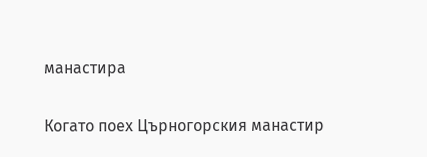манастира

Когато поех Църногорския манастир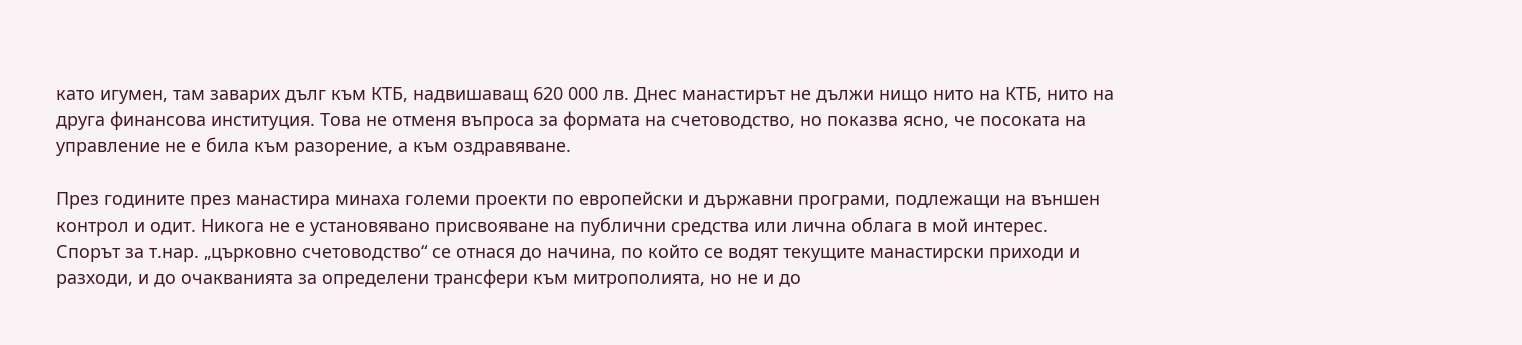като игумен, там заварих дълг към КТБ, надвишаващ 620 000 лв. Днес манастирът не дължи нищо нито на КТБ, нито на друга финансова институция. Това не отменя въпроса за формата на счетоводство, но показва ясно, че посоката на управление не е била към разорение, а към оздравяване.

През годините през манастира минаха големи проекти по европейски и държавни програми, подлежащи на външен контрол и одит. Никога не е установявано присвояване на публични средства или лична облага в мой интерес. Спорът за т.нар. „църковно счетоводство“ се отнася до начина, по който се водят текущите манастирски приходи и разходи, и до очакванията за определени трансфери към митрополията, но не и до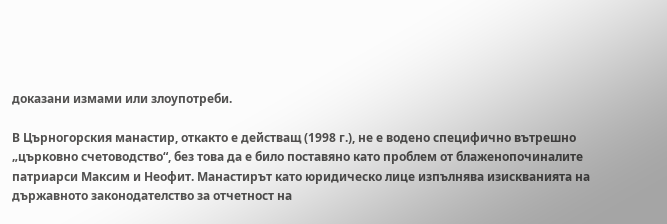доказани измами или злоупотреби.

В Църногорския манастир, откакто е действащ (1998 г.), не е водено специфично вътрешно „църковно счетоводство“, без това да е било поставяно като проблем от блаженопочиналите патриарси Максим и Неофит. Манастирът като юридическо лице изпълнява изискванията на държавното законодателство за отчетност на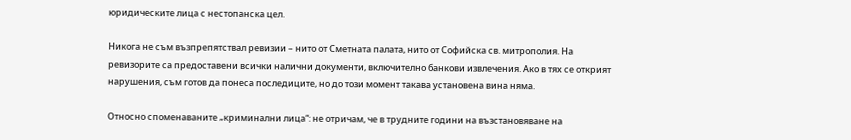юридическите лица с нестопанска цел.

Никога не съм възпрепятствал ревизии – нито от Сметната палата, нито от Софийска св. митрополия. На ревизорите са предоставени всички налични документи, включително банкови извлечения. Ако в тях се открият нарушения, съм готов да понеса последиците, но до този момент такава установена вина няма.

Относно споменаваните „криминални лица“: не отричам, че в трудните години на възстановяване на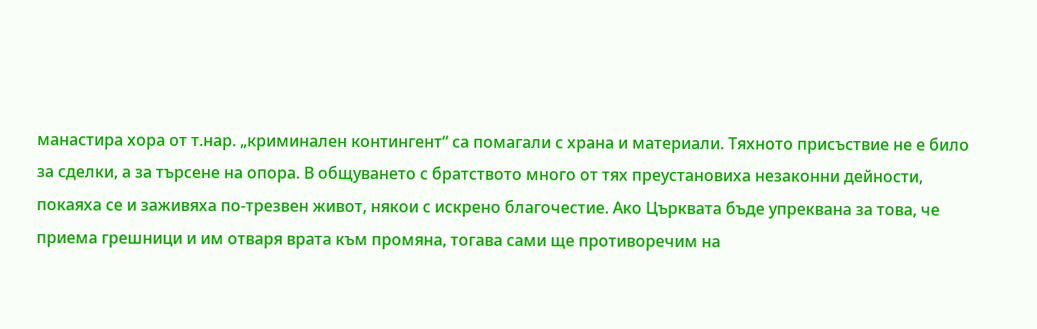манастира хора от т.нар. „криминален контингент“ са помагали с храна и материали. Тяхното присъствие не е било за сделки, а за търсене на опора. В общуването с братството много от тях преустановиха незаконни дейности, покаяха се и заживяха по‑трезвен живот, някои с искрено благочестие. Ако Църквата бъде упреквана за това, че приема грешници и им отваря врата към промяна, тогава сами ще противоречим на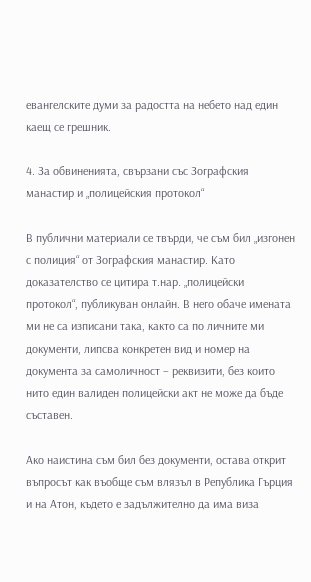евангелските думи за радостта на небето над един каещ се грешник.

4. За обвиненията, свързани със Зографския манастир и „полицейския протокол“

В публични материали се твърди, че съм бил „изгонен с полиция“ от Зографския манастир. Като доказателство се цитира т.нар. „полицейски протокол“, публикуван онлайн. В него обаче имената ми не са изписани така, както са по личните ми документи, липсва конкретен вид и номер на документа за самоличност – реквизити, без които нито един валиден полицейски акт не може да бъде съставен.

Ако наистина съм бил без документи, остава открит въпросът как въобще съм влязъл в Република Гърция и на Атон, където е задължително да има виза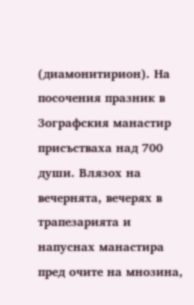(диамонитирион). На посочения празник в Зографския манастир присъстваха над 700 души. Влязох на вечернята, вечерях в трапезарията и напуснах манастира пред очите на мнозина,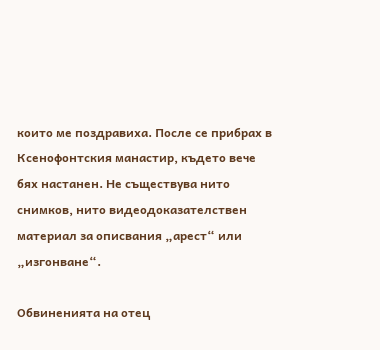които ме поздравиха. После се прибрах в Ксенофонтския манастир, където вече бях настанен. Не съществува нито снимков, нито видеодоказателствен материал за описвания „арест“ или „изгонване“.

Обвиненията на отец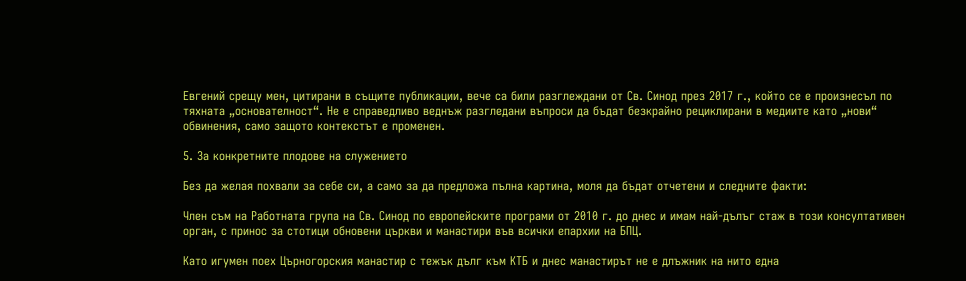Евгений срещу мен, цитирани в същите публикации, вече са били разглеждани от Св. Синод през 2017 г., който се е произнесъл по тяхната „основателност“. Не е справедливо веднъж разгледани въпроси да бъдат безкрайно рециклирани в медиите като „нови“ обвинения, само защото контекстът е променен.

5. За конкретните плодове на служението

Без да желая похвали за себе си, а само за да предложа пълна картина, моля да бъдат отчетени и следните факти:

Член съм на Работната група на Св. Синод по европейските програми от 2010 г. до днес и имам най‑дълъг стаж в този консултативен орган, с принос за стотици обновени църкви и манастири във всички епархии на БПЦ.

Като игумен поех Църногорския манастир с тежък дълг към КТБ и днес манастирът не е длъжник на нито една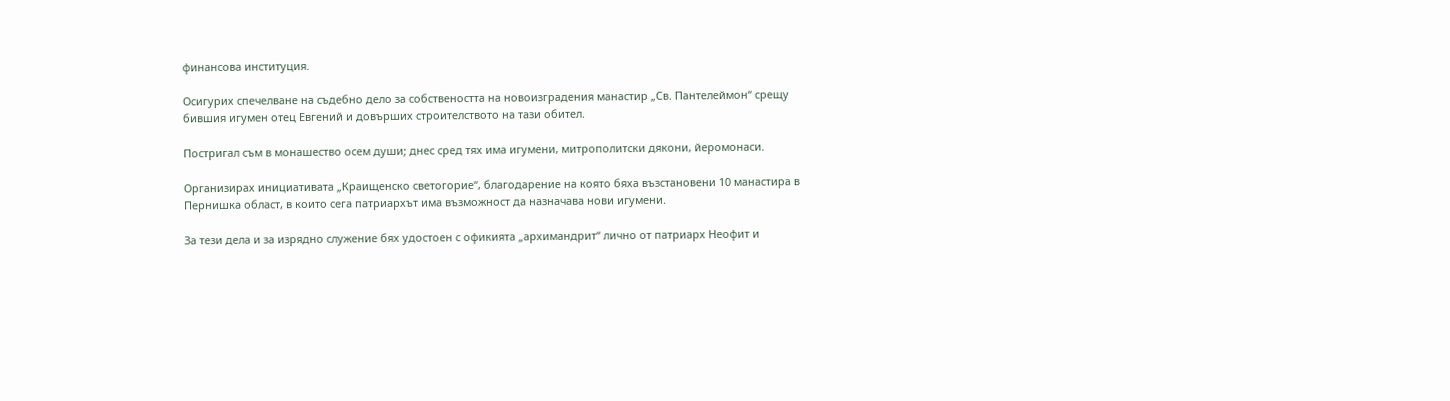финансова институция.

Осигурих спечелване на съдебно дело за собствеността на новоизградения манастир „Св. Пантелеймон“ срещу бившия игумен отец Евгений и довърших строителството на тази обител.

Постригал съм в монашество осем души; днес сред тях има игумени, митрополитски дякони, йеромонаси.

Организирах инициативата „Краищенско светогорие“, благодарение на която бяха възстановени 10 манастира в Пернишка област, в които сега патриархът има възможност да назначава нови игумени.

За тези дела и за изрядно служение бях удостоен с офикията „архимандрит“ лично от патриарх Неофит и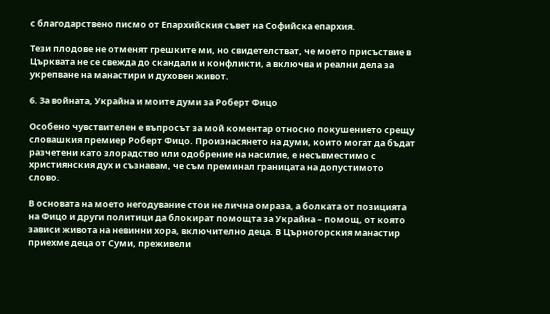с благодарствено писмо от Епархийския съвет на Софийска епархия.

Тези плодове не отменят грешките ми, но свидетелстват, че моето присъствие в Църквата не се свежда до скандали и конфликти, а включва и реални дела за укрепване на манастири и духовен живот.

6. За войната, Украйна и моите думи за Роберт Фицо

Особено чувствителен е въпросът за мой коментар относно покушението срещу словашкия премиер Роберт Фицо. Произнасянето на думи, които могат да бъдат разчетени като злорадство или одобрение на насилие, е несъвместимо с християнския дух и съзнавам, че съм преминал границата на допустимото слово.

В основата на моето негодувание стои не лична омраза, а болката от позицията на Фицо и други политици да блокират помощта за Украйна – помощ, от която зависи живота на невинни хора, включително деца. В Църногорския манастир приехме деца от Суми, преживели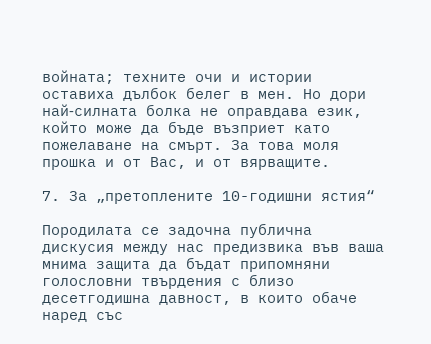войната; техните очи и истории оставиха дълбок белег в мен. Но дори най‑силната болка не оправдава език, който може да бъде възприет като пожелаване на смърт. За това моля прошка и от Вас, и от вярващите.

7. За „претоплените 10-годишни ястия“

Породилата се задочна публична дискусия между нас предизвика във ваша мнима защита да бъдат припомняни голословни твърдения с близо десетгодишна давност, в които обаче наред със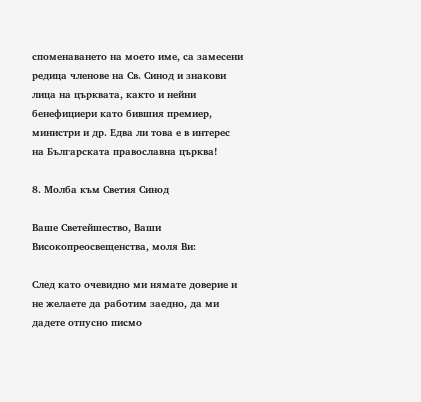споменаването на моето име, са замесени редица членове на Св. Синод и знакови лица на църквата, както и нейни бенефициери като бившия премиер, министри и др. Едва ли това е в интерес на Българската православна църква!

8. Молба към Светия Синод

Ваше Светейшество, Ваши Високопреосвещенства, моля Ви:

След като очевидно ми нямате доверие и не желаете да работим заедно, да ми дадете отпусно писмо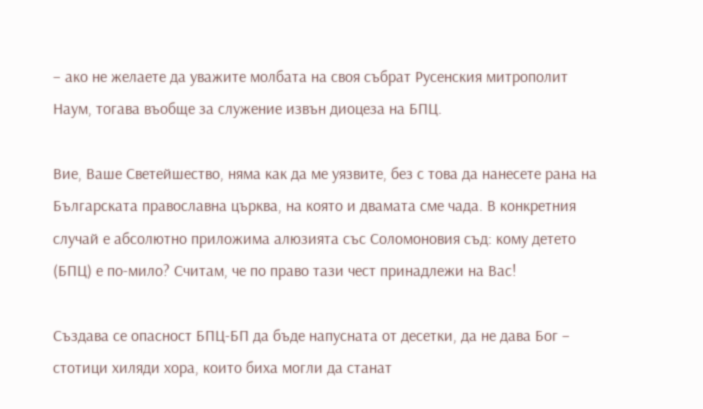– ако не желаете да уважите молбата на своя събрат Русенския митрополит Наум, тогава въобще за служение извън диоцеза на БПЦ.

Вие, Ваше Светейшество, няма как да ме уязвите, без с това да нанесете рана на Българската православна църква, на която и двамата сме чада. В конкретния случай е абсолютно приложима алюзията със Соломоновия съд: кому детето (БПЦ) е по-мило? Считам, че по право тази чест принадлежи на Вас!

Създава се опасност БПЦ-БП да бъде напусната от десетки, да не дава Бог – стотици хиляди хора, които биха могли да станат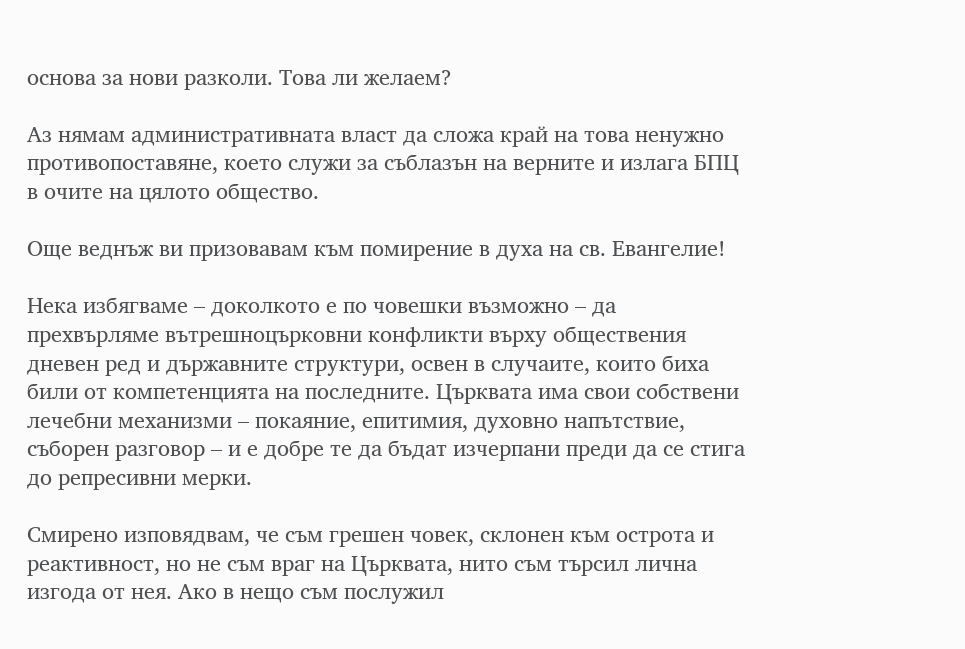основа за нови разколи. Това ли желаем?

Аз нямам административната власт да сложа край на това ненужно противопоставяне, което служи за съблазън на верните и излага БПЦ в очите на цялото общество.

Още веднъж ви призовавам към помирение в духа на св. Евангелие!

Нека избягваме – доколкото е по човешки възможно – да прехвърляме вътрешноцърковни конфликти върху обществения дневен ред и държавните структури, освен в случаите, които биха били от компетенцията на последните. Църквата има свои собствени лечебни механизми – покаяние, епитимия, духовно напътствие, съборен разговор – и е добре те да бъдат изчерпани преди да се стига до репресивни мерки.

Смирено изповядвам, че съм грешен човек, склонен към острота и реактивност, но не съм враг на Църквата, нито съм търсил лична изгода от нея. Ако в нещо съм послужил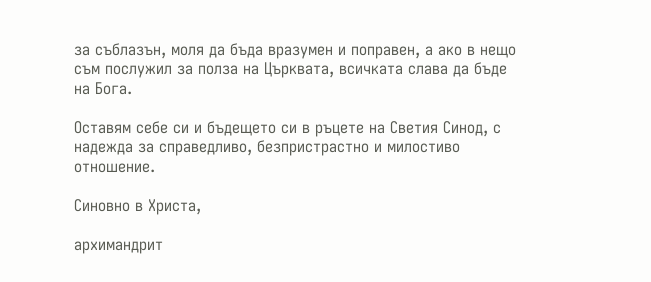за съблазън, моля да бъда вразумен и поправен, а ако в нещо съм послужил за полза на Църквата, всичката слава да бъде на Бога.

Оставям себе си и бъдещето си в ръцете на Светия Синод, с надежда за справедливо, безпристрастно и милостиво отношение.

Синовно в Христа,

архимандрит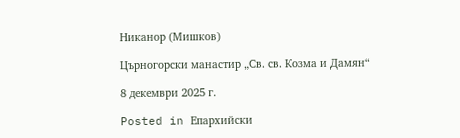Никанор (Мишков)

Църногорски манастир „Св. св. Козма и Дамян“

8 декември 2025 г.

Posted in Епархийски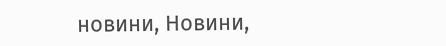новини, Новини,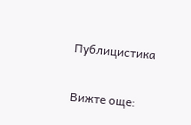Публицистика

Вижте още: